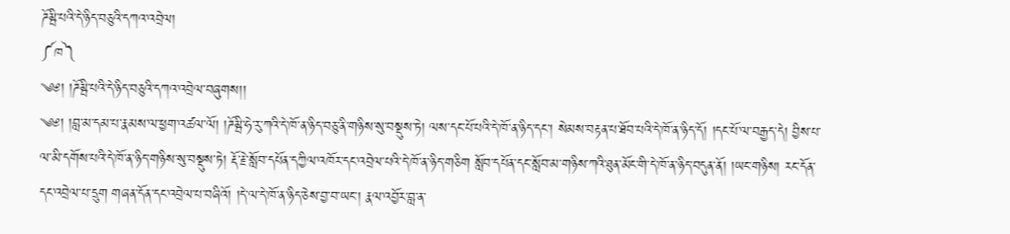ཌོམྦི་པའི་དེ་ཉིད་བཅུའི་དཀའ་འབྲེལ།
༼ཁ༽
༄༅། །ཌོམྦི་པའི་དེ་ཉིད་བཅུའི་དཀའ་འབྲེལ་བཞུགས།།
༄༅། །བླ་མ་དམ་པ་རྣམས་ལ་ཕྱག་འཚལ་ལོ། །ཌོམྦི་ཧེ་རུ་ཀའི་དེ་ཁོ་ན་ཉིད་བཅུ་ནི་གཉིས་སུ་བསྡུས་ཏེ། ལས་དང་པོ་པའི་དེ་ཁོ་ན་ཉིད་དང་། སེམས་བརྟན་པ་ཐོབ་པའི་དེ་ཁོ་ན་ཉིད་དོ། །དང་པོ་ལ་བརྒྱད་དེ། བྱིས་པ་ལ་མི་དགོས་པའི་དེ་ཁོ་ན་ཉིད་གཉིས་སུ་བསྡུས་ཏེ། རྡོ་རྗེ་སློབ་དཔོན་དཀྱིལ་འཁོར་དང་འབྲེལ་པའི་དེ་ཁོ་ན་ཉིད་གཅིག སློབ་དཔོན་དང་སློབ་མ་གཉིས་ཀའི་ཐུན་མོང་གི་དེ་ཁོ་ན་ཉིད་བདུན་ནོ། །ཡང་གཉིས། རང་དོན་དང་འབྲེལ་པ་དྲུག གཞན་དོན་དང་འབྲེལ་པ་བཞིའོ། །དེ་ལ་དེ་ཁོ་ན་ཉིད་ཅེས་བྱ་བ་ཡང་། རྣལ་འབྱོར་བླ་ན་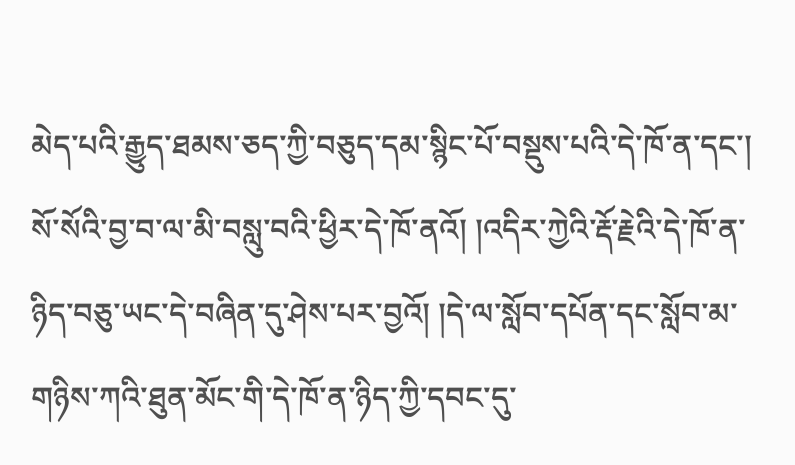མེད་པའི་རྒྱུད་ཐམས་ཅད་ཀྱི་བཅུད་དམ་སྙིང་པོ་བསྡུས་པའི་དེ་ཁོ་ན་དང་། སོ་སོའི་བྱ་བ་ལ་མི་བསླུ་བའི་ཕྱིར་དེ་ཁོ་ནའོ། །འདིར་ཀྱེའི་རྡོ་རྗེའི་དེ་ཁོ་ན་ཉིད་བཅུ་ཡང་དེ་བཞིན་དུ་ཤེས་པར་བྱའོ། །དེ་ལ་སློབ་དཔོན་དང་སློབ་མ་གཉིས་ཀའི་ཐུན་མོང་གི་དེ་ཁོ་ན་ཉིད་ཀྱི་དབང་དུ་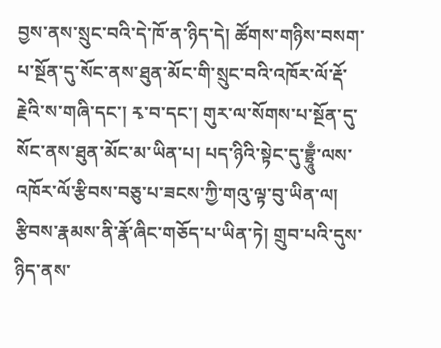བྱས་ནས་སྲུང་བའི་དེ་ཁོ་ན་ཉིད་དེ། ཚོགས་གཉིས་བསག་པ་སྔོན་དུ་སོང་ནས་ཐུན་མོང་གི་སྲུང་བའི་འཁོར་ལོ་རྡོ་རྗེའི་ས་གཞི་དང་། རྭ་བ་དང་། གུར་ལ་སོགས་པ་སྔོན་དུ་སོང་ནས་ཐུན་མོང་མ་ཡིན་པ། པད་ཉིའི་སྟེང་དུ་བྷྲཱུྃ་ལས་འཁོར་ལོ་རྩིབས་བཅུ་པ་ཟངས་ཀྱི་གའུ་ལྟ་བུ་ཡིན་ལ། རྩིབས་རྣམས་ནི་རྣོ་ཞིང་གཅོད་པ་ཡིན་ཏེ། གྲུབ་པའི་དུས་ཉིད་ནས་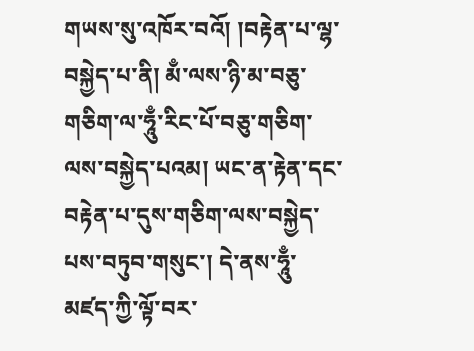གཡས་སུ་འཁོར་བའོ། །བརྟེན་པ་ལྷ་བསྐྱེད་པ་ནི། མྃ་ལས་ཉི་མ་བཅུ་གཅིག་ལ་ཧཱུྃ་རིང་པོ་བཅུ་གཅིག་ལས་བསྐྱེད་པའམ། ཡང་ན་རྟེན་དང་བརྟེན་པ་དུས་གཅིག་ལས་བསྐྱེད་པས་བཏུབ་གསུང་། དེ་ནས་ཧཱུྃ་མཛད་ཀྱི་ལྟོ་བར་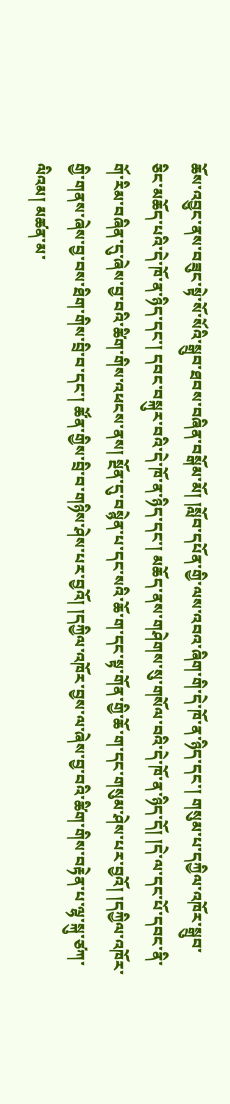ཆོས་འབྱུང་ནས་བཟུང་སྟེ་སོ་སོའི་སྒྲུབ་ཐབས་བཞིན་བསྒོམ་མོ། །སློབ་དཔོན་གྱི་ལས་འབའ་ཞིག་གི་དེ་ཁོ་ན་ཉིད་དང་། གསུམ་པ་དཀྱིལ་འཁོར་སྒྲུབ་ཅིང་མཆོད་པའི་དེ་ཁོ་ན་ཉིད་དང་། དབང་བསྐུར་བའི་དེ་ཁོ་ན་ཉིད་དང་། མཆོད་ནས་གཤེགས་སུ་གསོལ་བའི་དེ་ཁོ་ན་ཉིད་དོ། །དེ་ལ་དང་པོ་དབང་ནི་གོ་རིམ་བཞིན་དུ་ཞེས་བྱ་བའི་ཚིག་གིས་འཕངས་ནས། སྔོན་དུ་བསྙེན་པ་དང་སའི་ཆོ་ག་དང་སྟ་གོན་གྱི་ཆོ་ག་དང་གསུམ་ཤེས་པར་བྱའོ། །དཀྱིལ་འཁོར་གྱི་གནས་ཞེས་བྱ་བས་ཐིག་གིས་བྲི་བ་དང་། ཚོན་གྱིས་བྲི་བ་གཉིས་ཤེས་པར་བྱའོ། །དཀྱིལ་འཁོར་བྱས་ལ་ཞེས་བྱ་བའི་ཚིག་གིས་བརྟེན་པ་ལྷ་སྐུ་ཙཀ་ལིའམ། མཚན་མ་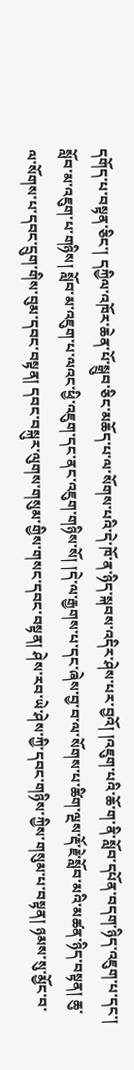དགོད་པ་བསྟན་ཅིང་། དཀྱིལ་འཁོར་ཆེན་པོ་སྒྲུབ་ཅིང་མཆོད་པ་ལ་སོགས་པའི་དེ་ཁོ་ན་ཉིད་སྐབས་འདིར་ཤེས་པར་བྱའོ། །འཇུག་པའི་ཆོ་ག་ནི་སློབ་དཔོན་བདག་ཉིད་འཇུག་པ་དང་། སློབ་མ་འཇུག་པ་གཉིས། སློབ་མ་འཇུག་པ་ལའང་ཕྱི་འཇུག་དང་ནང་འཇུག་གཉིས་སོ། །དེ་ལ་རྒྱགས་པ་དང་ཞེས་བྱ་བ་ལ་སོགས་པ་ཚིག་ལྔས་རྡོ་རྗེ་སློབ་མའི་མཚན་ཉིད་བསྟན། ཆུ་ལ་སོགས་པ་དབང་དྲུག་གིས་བུམ་དབང་བསྟན། དབང་བསྐུར་ལུགས་གསུམ་གྱིས་གསང་དབང་བསྟན། ཤེས་རབ་ཡེ་ཤེས་ཀྱི་དབང་གཉིས་ཀྱིས་གསུམ་པ་བསྟན། ཉམས་སུ་མྱོང་བ་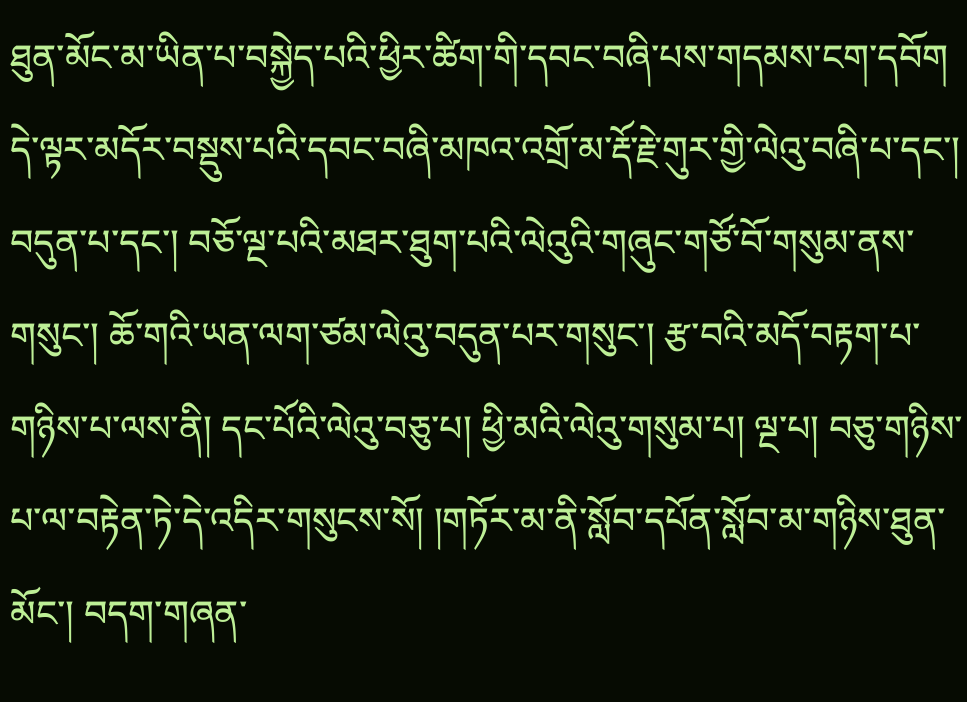ཐུན་མོང་མ་ཡིན་པ་བསྐྱེད་པའི་ཕྱིར་ཚིག་གི་དབང་བཞི་པས་གདམས་ངག་དབོག དེ་ལྟར་མདོར་བསྡུས་པའི་དབང་བཞི་མཁའ་འགྲོ་མ་རྡོ་རྗེ་གུར་གྱི་ལེའུ་བཞི་པ་དང་། བདུན་པ་དང་། བཅོ་ལྔ་པའི་མཐར་ཐུག་པའི་ལེའུའི་གཞུང་གཙོ་བོ་གསུམ་ནས་གསུང་། ཆོ་གའི་ཡན་ལག་ཙམ་ལེའུ་བདུན་པར་གསུང་། རྩ་བའི་མདོ་བརྟག་པ་གཉིས་པ་ལས་ནི། དང་པོའི་ལེའུ་བཅུ་པ། ཕྱི་མའི་ལེའུ་གསུམ་པ། ལྔ་པ། བཅུ་གཉིས་པ་ལ་བརྟེན་ཏེ་དེ་འདིར་གསུངས་སོ། །གཏོར་མ་ནི་སློབ་དཔོན་སློབ་མ་གཉིས་ཐུན་མོང་། བདག་གཞན་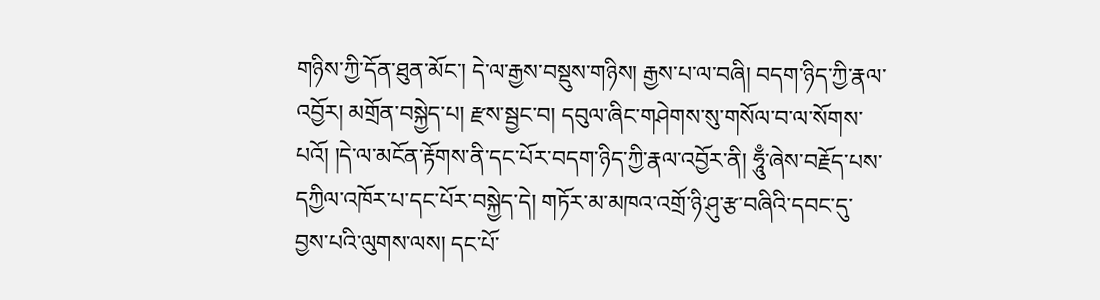གཉིས་ཀྱི་དོན་ཐུན་མོང་། དེ་ལ་རྒྱས་བསྡུས་གཉིས། རྒྱས་པ་ལ་བཞི། བདག་ཉིད་ཀྱི་རྣལ་འབྱོར། མགྲོན་བསྐྱེད་པ། རྫས་སྦྱང་བ། དབུལ་ཞིང་གཤེགས་སུ་གསོལ་བ་ལ་སོགས་པའོ། །དེ་ལ་མངོན་རྟོགས་ནི་དང་པོར་བདག་ཉིད་ཀྱི་རྣལ་འབྱོར་ནི། ཧཱུྃ་ཞེས་བརྗོད་པས་དཀྱིལ་འཁོར་པ་དང་པོར་བསྐྱེད་དེ། གཏོར་མ་མཁའ་འགྲོ་ཉི་ཤུ་རྩ་བཞིའི་དབང་དུ་བྱས་པའི་ལུགས་ལས། དང་པོ་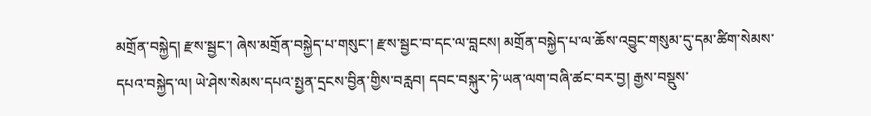མགྲོན་བསྐྱེད། རྫས་སྦྱང་། ཞེས་མགྲོན་བསྐྱེད་པ་གསུང་། རྫས་སྦྱང་བ་དང་ལ་བླངས། མགྲོན་བསྐྱེད་པ་ལ་ཆོས་འབྱུང་གསུམ་དུ་དམ་ཚིག་སེམས་དཔའ་བསྐྱེད་ལ། ཡེ་ཤེས་སེམས་དཔའ་སྤྱན་དྲངས་བྱིན་གྱིས་བརླབ། དབང་བསྐུར་ཏེ་ཡན་ལག་བཞི་ཚང་བར་བྱ། རྒྱས་བསྡུས་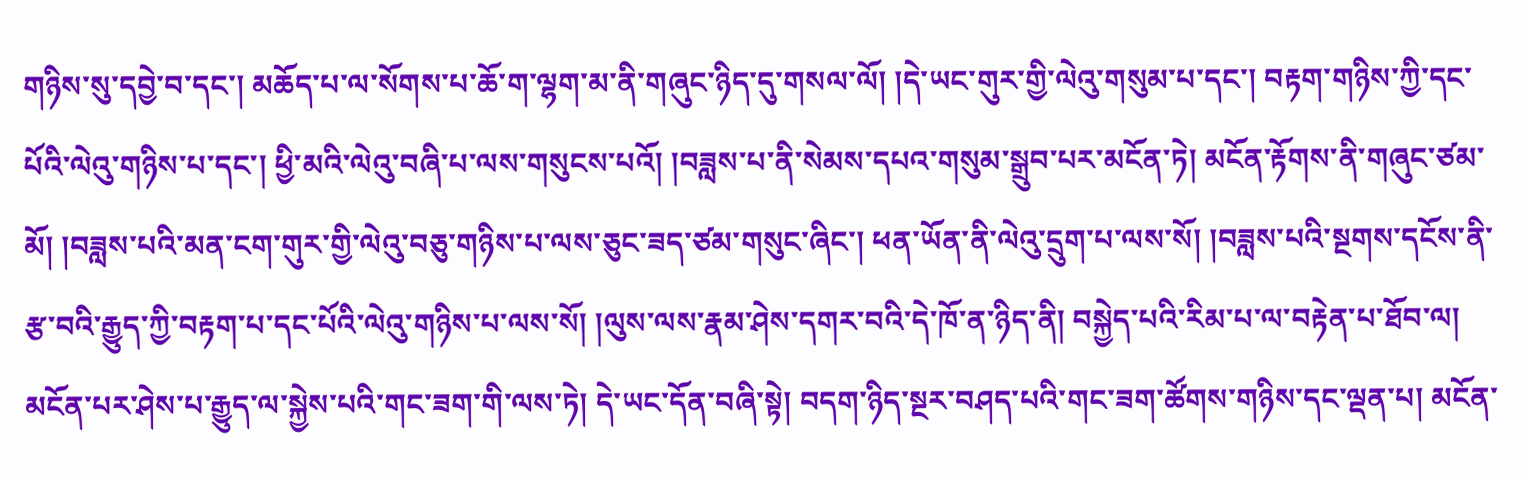གཉིས་སུ་དབྱེ་བ་དང་། མཆོད་པ་ལ་སོགས་པ་ཆོ་ག་ལྷག་མ་ནི་གཞུང་ཉིད་དུ་གསལ་ལོ། །དེ་ཡང་གུར་གྱི་ལེའུ་གསུམ་པ་དང་། བརྟག་གཉིས་ཀྱི་དང་པོའི་ལེའུ་གཉིས་པ་དང་། ཕྱི་མའི་ལེའུ་བཞི་པ་ལས་གསུངས་པའོ། །བཟླས་པ་ནི་སེམས་དཔའ་གསུམ་སྒྲུབ་པར་མངོན་ཏེ། མངོན་རྟོགས་ནི་གཞུང་ཙམ་མོ། །བཟླས་པའི་མན་ངག་གུར་གྱི་ལེའུ་བཅུ་གཉིས་པ་ལས་ཅུང་ཟད་ཙམ་གསུང་ཞིང་། ཕན་ཡོན་ནི་ལེའུ་དྲུག་པ་ལས་སོ། །བཟླས་པའི་སྔགས་དངོས་ནི་རྩ་བའི་རྒྱུད་ཀྱི་བརྟག་པ་དང་པོའི་ལེའུ་གཉིས་པ་ལས་སོ། །ལུས་ལས་རྣམ་ཤེས་དགར་བའི་དེ་ཁོ་ན་ཉིད་ནི། བསྐྱེད་པའི་རིམ་པ་ལ་བརྟེན་པ་ཐོབ་ལ། མངོན་པར་ཤེས་པ་རྒྱུད་ལ་སྐྱེས་པའི་གང་ཟག་གི་ལས་ཏེ། དེ་ཡང་དོན་བཞི་སྟེ། བདག་ཉིད་སྔར་བཤད་པའི་གང་ཟག་ཚོགས་གཉིས་དང་ལྡན་པ། མངོན་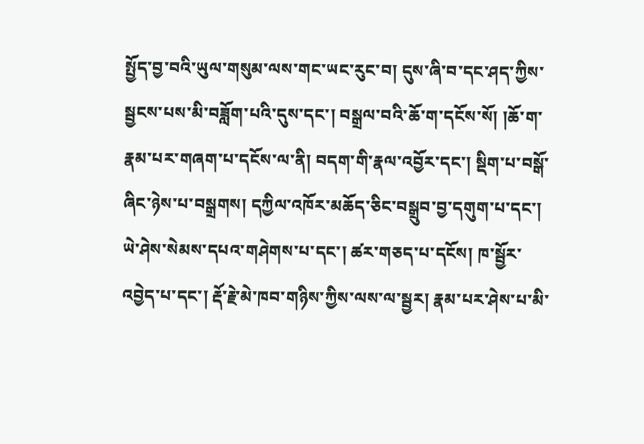སྤྱོད་བྱ་བའི་ཡུལ་གསུམ་ལས་གང་ཡང་རུང་བ། དུས་ཞི་བ་དང་ཤད་ཀྱིས་སྦྱངས་པས་མི་བཟློག་པའི་དུས་དང་། བསྒྲལ་བའི་ཆོ་ག་དངོས་སོ། །ཆོ་ག་རྣམ་པར་གཞག་པ་དངོས་ལ་ནི། བདག་གི་རྣལ་འབྱོར་དང་། སྡིག་པ་བསྒོ་ཞིང་ཉེས་པ་བསྒྲགས། དཀྱིལ་འཁོར་མཆོད་ཅིང་བསྒྲུབ་བྱ་དགུག་པ་དང་། ཡེ་ཤེས་སེམས་དཔའ་གཤེགས་པ་དང་། ཚར་གཅད་པ་དངོས། ཁ་སྦྱོར་འབྱེད་པ་དང་། རྡོ་རྗེ་མེ་ཁབ་གཉིས་ཀྱིས་ལས་ལ་སྦྱར། རྣམ་པར་ཤེས་པ་མི་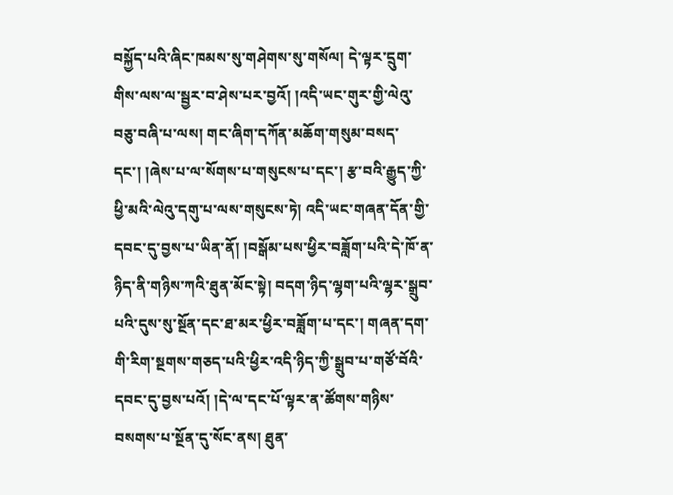བསྐྱོད་པའི་ཞིང་ཁམས་སུ་གཤེགས་སུ་གསོལ། དེ་ལྟར་དྲུག་གིས་ལས་ལ་སྦྱར་བ་ཤེས་པར་བྱའོ། །འདི་ཡང་གུར་གྱི་ལེའུ་བཅུ་བཞི་པ་ལས། གང་ཞིག་དཀོན་མཆོག་གསུམ་བསད་དང་། །ཞེས་པ་ལ་སོགས་པ་གསུངས་པ་དང་། རྩ་བའི་རྒྱུད་ཀྱི་ཕྱི་མའི་ལེའུ་དགུ་པ་ལས་གསུངས་ཏེ། འདི་ཡང་གཞན་དོན་གྱི་དབང་དུ་བྱས་པ་ཡིན་ནོ། །བསྒོམ་པས་ཕྱིར་བཟློག་པའི་དེ་ཁོ་ན་ཉིད་ནི་གཉིས་ཀའི་ཐུན་མོང་སྟེ། བདག་ཉིད་ལྷག་པའི་ལྷར་སྒྲུབ་པའི་དུས་སུ་སྔོན་དང་ཐ་མར་ཕྱིར་བཟློག་པ་དང་། གཞན་དག་གི་རིག་སྔགས་གཅད་པའི་ཕྱིར་འདི་ཉིད་ཀྱི་སྒྲུབ་པ་གཙོ་བོའི་དབང་དུ་བྱས་པའོ། །དེ་ལ་དང་པོ་ལྟར་ན་ཚོགས་གཉིས་བསགས་པ་སྔོན་དུ་སོང་ནས། ཐུན་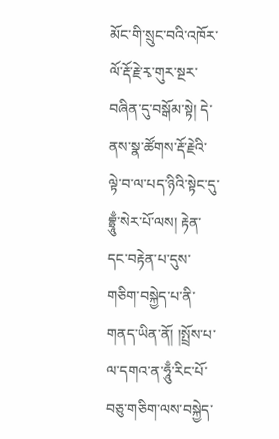མོང་གི་སྲུང་བའི་འཁོར་ལོ་རྡོ་རྗེ་རྭ་གུར་སྔར་བཞིན་དུ་བསྒོམ་སྟེ། དེ་ནས་སྣ་ཚོགས་རྡོ་རྗེའི་ལྟེ་བ་ལ་པད་ཉིའི་སྟེང་དུ་བྷྲཱུྃ་སེར་པོ་ལས། རྟེན་དང་བརྟེན་པ་དུས་གཅིག་བསྐྱེད་པ་ནི་གནད་ཡིན་ནོ། །སྤྲོས་པ་ལ་དགའ་ན་ཧཱུྃ་རིང་པོ་བཅུ་གཅིག་ལས་བསྐྱེད་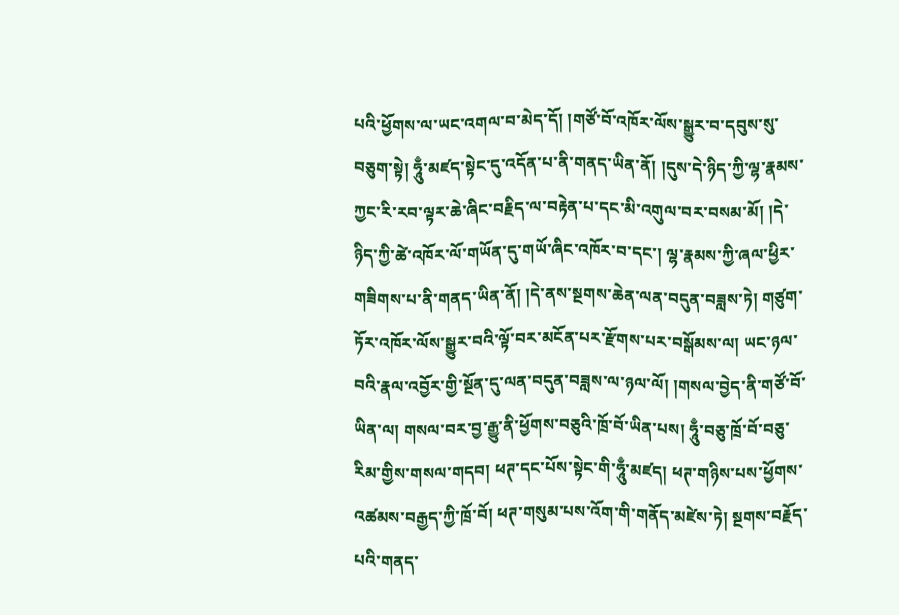པའི་ཕྱོགས་ལ་ཡང་འགལ་བ་མེད་དོ། །གཙོ་བོ་འཁོར་ལོས་སྒྱུར་བ་དབུས་སུ་བཅུག་སྟེ། ཧཱུྃ་མཛད་སྟེང་དུ་འདོན་པ་ནི་གནད་ཡིན་ནོ། །དུས་དེ་ཉིད་ཀྱི་ལྷ་རྣམས་ཀྱང་རི་རབ་ལྟར་ཆེ་ཞིང་བརྗིད་ལ་བརྟེན་པ་དང་མི་འགུལ་བར་བསམ་མོ། །དེ་ཉིད་ཀྱི་ཚེ་འཁོར་ལོ་གཡོན་དུ་གཡོ་ཞིང་འཁོར་བ་དང་། ལྷ་རྣམས་ཀྱི་ཞལ་ཕྱིར་གཟིགས་པ་ནི་གནད་ཡིན་ནོ། །དེ་ནས་སྔགས་ཆེན་ལན་བདུན་བཟླས་ཏེ། གཙུག་ཏོར་འཁོར་ལོས་སྒྱུར་བའི་ལྟོ་བར་མངོན་པར་རྫོགས་པར་བསྒོམས་ལ། ཡང་ཉལ་བའི་རྣལ་འབྱོར་གྱི་སྔོན་དུ་ལན་བདུན་བཟླས་ལ་ཉལ་ལོ། །གསལ་བྱེད་ནི་གཙོ་བོ་ཡིན་ལ། གསལ་བར་བྱ་རྒྱུ་ནི་ཕྱོགས་བཅུའི་ཁྲོ་བོ་ཡིན་པས། ཧཱུྃ་བཅུ་ཁྲོ་བོ་བཅུ་རིམ་གྱིས་གསལ་གདབ། ཕཊ་དང་པོས་སྟེང་གི་ཧཱུྃ་མཛད། ཕཊ་གཉིས་པས་ཕྱོགས་འཚམས་བརྒྱད་ཀྱི་ཁྲོ་བོ། ཕཊ་གསུམ་པས་འོག་གི་གནོད་མཛེས་ཏེ། སྔགས་བརྗོད་པའི་གནད་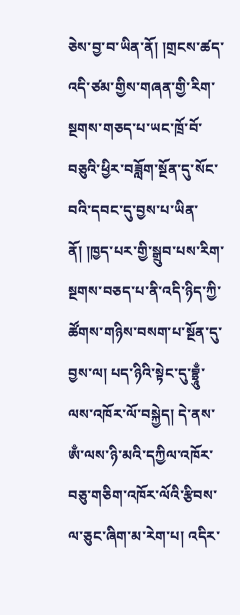ཅེས་བྱ་བ་ཡིན་ནོ། །གྲངས་ཚད་འདི་ཙམ་གྱིས་གཞན་གྱི་རིག་སྔགས་གཅད་པ་ཡང་ཁྲོ་བོ་བཅུའི་ཕྱིར་བཟློག་སྔོན་དུ་སོང་བའི་དབང་དུ་བྱས་པ་ཡིན་ནོ། །ཁྱད་པར་གྱི་སྒྲུབ་པས་རིག་སྔགས་བཅད་པ་ནི་འདི་ཉིད་ཀྱི་ཚོགས་གཉིས་བསག་པ་སྔོན་དུ་བྱས་ལ། པད་ཉིའི་སྟེང་དུ་བྷྲཱུྃ་ལས་འཁོར་ལོ་བསྐྱེད། དེ་ནས་ཨྃ་ལས་ཉི་མའི་དཀྱིལ་འཁོར་བཅུ་གཅིག་འཁོར་ལོའི་རྩིབས་ལ་ཅུང་ཞིག་མ་རེག་པ། འདིར་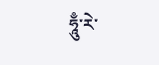ཧཱུྃ་རེ་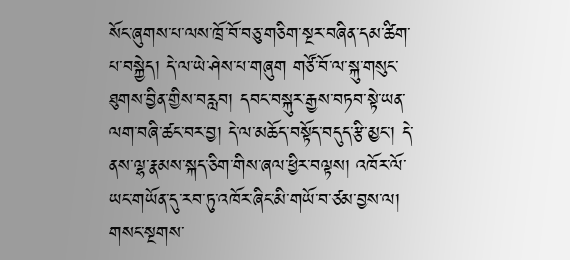སོང་ཞུགས་པ་ལས་ཁྲོ་བོ་བཅུ་གཅིག་སྔར་བཞིན་དམ་ཚིག་པ་བསྐྱེད། དེ་ལ་ཡེ་ཤེས་པ་གཞུག གཙོ་བོ་ལ་སྐུ་གསུང་ཐུགས་བྱིན་གྱིས་བརླབ། དབང་བསྐུར་རྒྱས་བཏབ་སྟེ་ཡན་ལག་བཞི་ཚང་བར་བྱ། དེ་ལ་མཆོད་བསྟོད་བདུད་རྩི་མྱང་། དེ་ནས་ལྷ་རྣམས་སྐད་ཅིག་གིས་ཞལ་ཕྱིར་བལྟས། འཁོར་ལོ་ཡང་གཡོན་དུ་རབ་ཏུ་འཁོར་ཞིང་མི་གཡོ་བ་ཙམ་བྱས་ལ། གསང་སྔགས་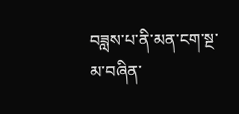བཟླས་པ་ནི་མན་ངག་སྔ་མ་བཞིན་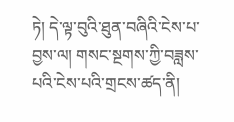ཏེ། དེ་ལྟ་བུའི་ཐུན་བཞིའི་ངེས་པ་བྱས་ལ། གསང་སྔགས་ཀྱི་བཟླས་པའི་ངེས་པའི་གྲངས་ཚད་ནི།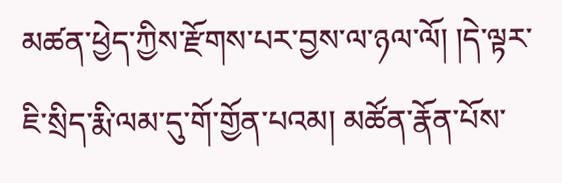མཚན་ཕྱེད་ཀྱིས་རྫོགས་པར་བྱས་ལ་ཉལ་ལོ། །དེ་ལྟར་ཇི་སྲིད་རྨི་ལམ་དུ་གོ་གྱོན་པའམ། མཚོན་རྣོན་པོས་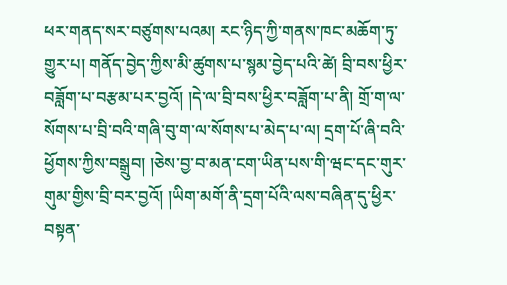ཕར་གནད་སར་བཙུགས་པའམ། རང་ཉིད་ཀྱི་གནས་ཁང་མཆོག་ཏུ་གྱུར་པ། གནོད་བྱེད་ཀྱིས་མི་ཚུགས་པ་སྙམ་བྱེད་པའི་ཚེ། བྲི་བས་ཕྱིར་བཟློག་པ་བརྩམ་པར་བྱའོ། །དེ་ལ་བྲི་བས་ཕྱིར་བཟློག་པ་ནི། གྲོ་ག་ལ་སོགས་པ་བྲི་བའི་གཞི་བུ་ག་ལ་སོགས་པ་མེད་པ་ལ། དྲག་པོ་ཞི་བའི་ཕྱོགས་ཀྱིས་བསྒྲུབ། །ཅེས་བྱ་བ་མན་ངག་ཡིན་པས་གི་ཝང་དང་གུར་གུམ་གྱིས་བྲི་བར་བྱའོ། །ཡིག་མགོ་ནི་དྲག་པོའི་ལས་བཞིན་དུ་ཕྱིར་བསྟན་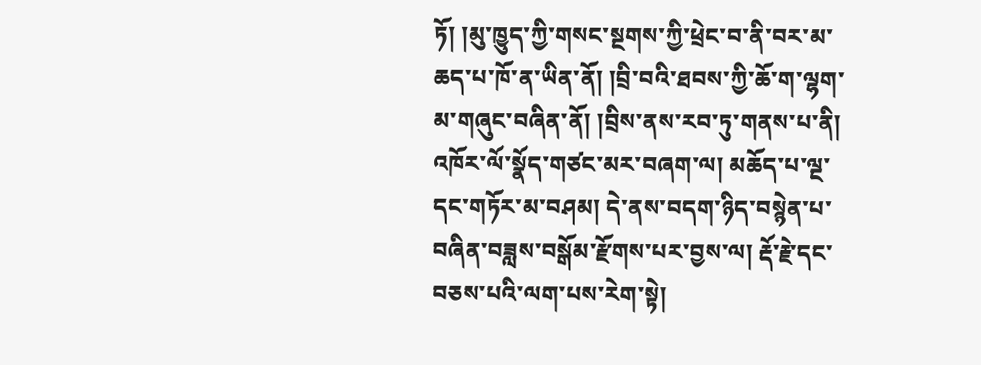ཏོ། །མུ་ཁྱུད་ཀྱི་གསང་སྔགས་ཀྱི་ཕྲེང་བ་ནི་བར་མ་ཆད་པ་ཁོ་ན་ཡིན་ནོ། །བྲི་བའི་ཐབས་ཀྱི་ཆོ་ག་ལྷག་མ་གཞུང་བཞིན་ནོ། །བྲིས་ནས་རབ་ཏུ་གནས་པ་ནི། འཁོར་ལོ་སྣོད་གཙང་མར་བཞག་ལ། མཆོད་པ་ལྔ་དང་གཏོར་མ་བཤམ། དེ་ནས་བདག་ཉིད་བསྙེན་པ་བཞིན་བཟླས་བསྒོམ་རྫོགས་པར་བྱས་ལ། རྡོ་རྗེ་དང་བཅས་པའི་ལག་པས་རེག་སྟེ།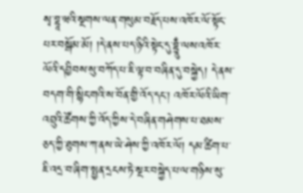སྭ་བྷཱ་ཝའི་སྔགས་ལན་གསུམ་བརྗོད་པས་འཁོར་ལོ་སྟོང་པར་བསྒོམ་མོ། །དེ་ནས་པད་ཉིའི་སྟེང་དུ་བྷྲཱུྃ་ལས་འཁོར་ལོའི་དབྱིབས་སུ་བཀོད་པ་ཇི་ལྟ་བ་བཞིན་དུ་བསྐྱེད། དེ་ནས་བདག་གི་སྙིང་གའི་ས་བོན་གྱི་འོད་དང་། འཁོར་ལོའི་ཡིག་འབྲུའི་ཚོགས་ཀྱི་འོད་ཀྱིས་དེ་བཞིན་གཤེགས་པ་ཐམས་ཅད་ཀྱི་ཐུགས་ཀ་ནས་ཡེ་ཤེས་ཀྱི་འཁོར་ལོ། དམ་ཚིག་པ་ཇི་འདྲ་བ་ཞིག་སྤྱན་དྲངས་ཏེ་སྔར་བསྐྱེད་པ་ལ་གཉིས་སུ་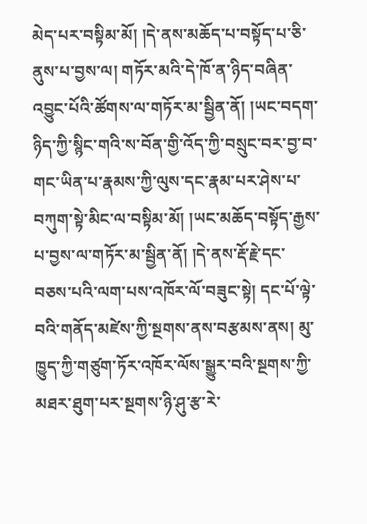མེད་པར་བསྟིམ་མོ། །དེ་ནས་མཆོད་པ་བསྟོད་པ་ཅི་ནུས་པ་བྱས་ལ། གཏོར་མའི་དེ་ཁོ་ན་ཉིད་བཞིན་འབྱུང་པོའི་ཚོགས་ལ་གཏོར་མ་སྦྱིན་ནོ། །ཡང་བདག་ཉིད་ཀྱི་སྙིང་གའི་ས་བོན་གྱི་འོད་ཀྱི་བསྲུང་བར་བྱ་བ་གང་ཡིན་པ་རྣམས་ཀྱི་ལུས་དང་རྣམ་པར་ཤེས་པ་བཀུག་སྟེ་མིང་ལ་བསྟིམ་མོ། །ཡང་མཆོད་བསྟོད་རྒྱས་པ་བྱས་ལ་གཏོར་མ་སྦྱིན་ནོ། །དེ་ནས་རྡོ་རྗེ་དང་བཅས་པའི་ལག་པས་འཁོར་ལོ་བཟུང་སྟེ། དང་པོ་ལྟེ་བའི་གནོད་མཛེས་ཀྱི་སྔགས་ནས་བརྩམས་ནས། མུ་ཁྱུད་ཀྱི་གཙུག་ཏོར་འཁོར་ལོས་སྒྱུར་བའི་སྔགས་ཀྱི་མཐར་ཐུག་པར་སྔགས་ཉི་ཤུ་རྩ་རེ་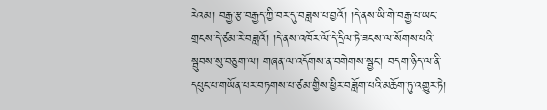རེའམ། བརྒྱ་རྩ་བརྒྱད་ཀྱི་བར་དུ་བཟླས་པ་བྱའོ། །དེ་ནས་ཡི་གེ་བརྒྱ་པ་ཡང་གྲངས་དེ་ཙམ་རེ་བཟླའོ། །དེ་ནས་འཁོར་ལོ་དེ་དྲིལ་ཏེ་ཟངས་ལ་སོགས་པའི་སྦུབས་སུ་བཅུག་ལ། གཞན་ལ་འདོགས་ན་བགེགས་སྦྱང་། བདག་ཉིད་ལ་ནི་དཔུང་པ་གཡོན་པར་བཏགས་པ་ཙམ་གྱིས་ཕྱིར་བཟློག་པའི་མཆོག་ཏུ་འགྱུར་ཏེ།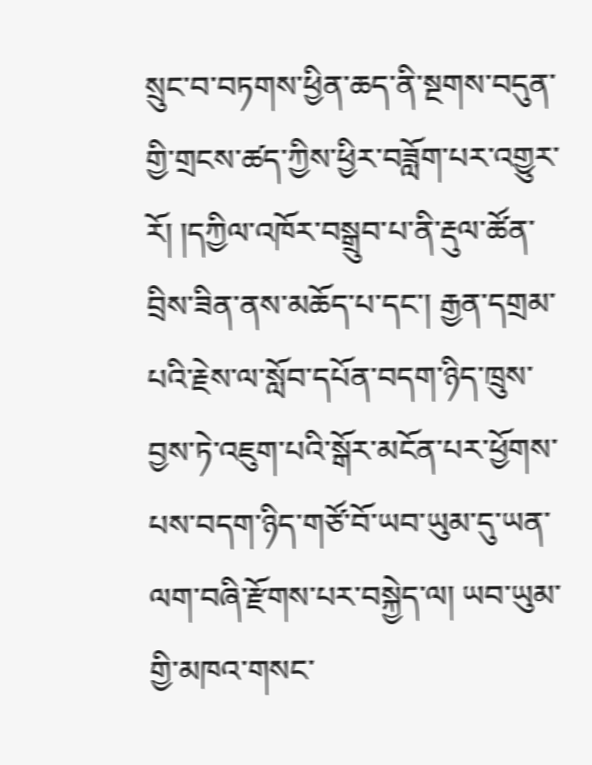སྲུང་བ་བཏགས་ཕྱིན་ཆད་ནི་སྔགས་བདུན་གྱི་གྲངས་ཚད་ཀྱིས་ཕྱིར་བཟློག་པར་འགྱུར་རོ། །དཀྱིལ་འཁོར་བསྒྲུབ་པ་ནི་རྡུལ་ཚོན་བྲིས་ཟིན་ནས་མཆོད་པ་དང་། རྒྱན་དགྲམ་པའི་རྗེས་ལ་སློབ་དཔོན་བདག་ཉིད་ཁྲུས་བྱས་ཏེ་འཇུག་པའི་སྒོར་མངོན་པར་ཕྱོགས་པས་བདག་ཉིད་གཙོ་བོ་ཡབ་ཡུམ་དུ་ཡན་ལག་བཞི་རྫོགས་པར་བསྐྱེད་ལ། ཡབ་ཡུམ་གྱི་མཁའ་གསང་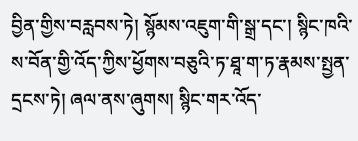བྱིན་གྱིས་བརླབས་ཏེ། སྙོམས་འཇུག་གི་སྒྲ་དང་། སྙིང་ཁའི་ས་བོན་གྱི་འོད་ཀྱིས་ཕྱོགས་བཅུའི་ཏ་ཐཱ་ག་ཏ་རྣམས་སྤྱན་དྲངས་ཏེ། ཞལ་ནས་ཞུགས། སྙིང་གར་འོད་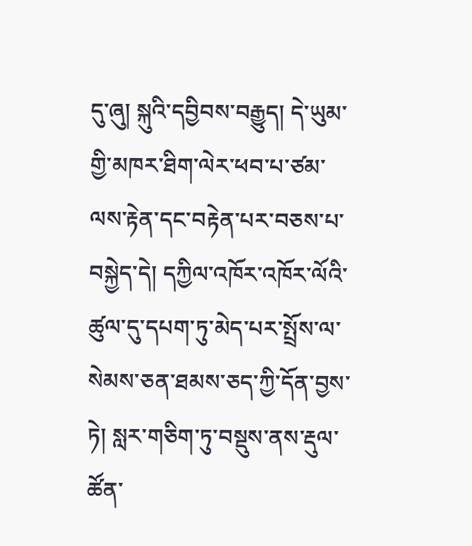དུ་ཞུ། སྐུའི་དབྱིབས་བརྒྱུད། དེ་ཡུམ་གྱི་མཁར་ཐིག་ལེར་ཕབ་པ་ཙམ་ལས་རྟེན་དང་བརྟེན་པར་བཅས་པ་བསྐྱེད་དེ། དཀྱིལ་འཁོར་འཁོར་ལོའི་ཚུལ་དུ་དཔག་ཏུ་མེད་པར་སྤྲོས་ལ་སེམས་ཅན་ཐམས་ཅད་ཀྱི་དོན་བྱས་ཏེ། སླར་གཅིག་ཏུ་བསྡུས་ནས་རྡུལ་ཚོན་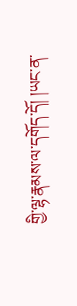གྱི་ལྷ་རྣམས་ལ་དགོད་དོ། །ཡང་ན་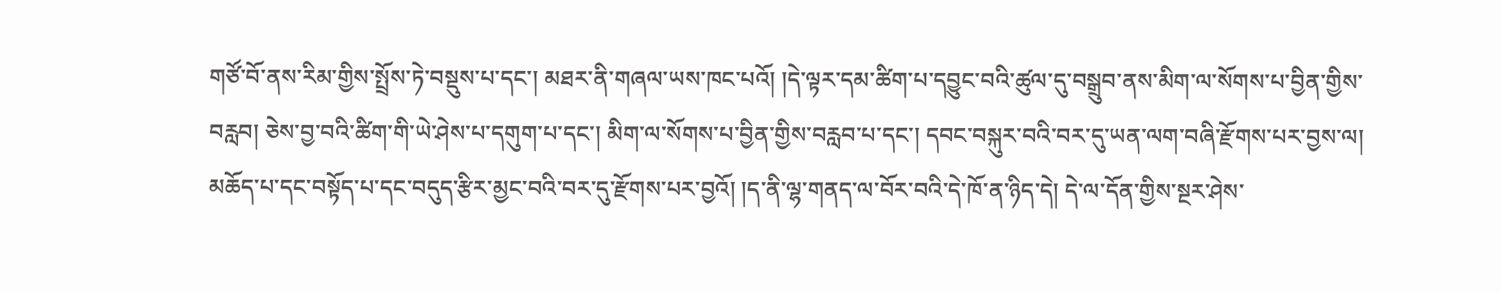གཙོ་བོ་ནས་རིམ་གྱིས་སྤྲོས་ཏེ་བསྡུས་པ་དང་། མཐར་ནི་གཞལ་ཡས་ཁང་པའོ། །དེ་ལྟར་དམ་ཚིག་པ་དབྱུང་བའི་ཚུལ་དུ་བསྒྲུབ་ནས་མིག་ལ་སོགས་པ་བྱིན་གྱིས་བརླབ། ཅེས་བྱ་བའི་ཚིག་གི་ཡེ་ཤེས་པ་དགུག་པ་དང་། མིག་ལ་སོགས་པ་བྱིན་གྱིས་བརླབ་པ་དང་། དབང་བསྐུར་བའི་བར་དུ་ཡན་ལག་བཞི་རྫོགས་པར་བྱས་ལ། མཆོད་པ་དང་བསྟོད་པ་དང་བདུད་རྩིར་མྱང་བའི་བར་དུ་རྫོགས་པར་བྱའོ། །ད་ནི་ལྷ་གནད་ལ་བོར་བའི་དེ་ཁོ་ན་ཉིད་དེ། དེ་ལ་དོན་གྱིས་སྔར་ཤེས་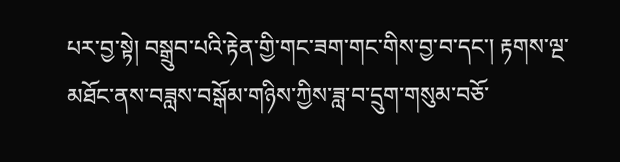པར་བྱ་སྟེ། བསྒྲུབ་པའི་རྟེན་གྱི་གང་ཟག་གང་གིས་བྱ་བ་དང་། རྟགས་ལྔ་མཐོང་ནས་བཟླས་བསྒོམ་གཉིས་ཀྱིས་ཟླ་བ་དྲུག་གསུམ་བཅོ་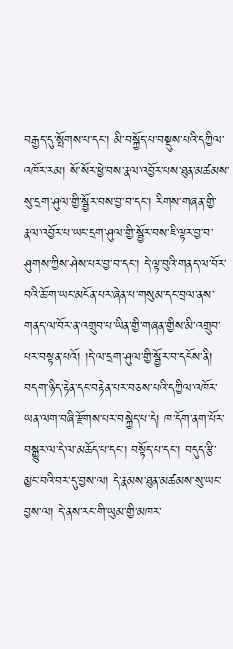བརྒྱད་དུ་སྤོགས་པ་དང་། མི་བསྐྱོད་པ་བསྡུས་པའི་དཀྱིལ་འཁོར་རམ། སོ་སོར་ཕྱེ་བས་རྣལ་འབྱོར་པས་ཐུན་མཚམས་སུ་དྲག་ཤུལ་གྱི་སྦྱོར་བས་བྱ་བ་དང་། རིགས་གཞན་གྱི་རྣལ་འབྱོར་པ་ཡང་དྲག་ཤུལ་གྱི་སྦྱོར་བས་ཇི་ལྟར་བྱ་བ་ཤུགས་ཀྱིས་ཤེས་པར་བྱ་བ་དང་། དེ་ལྟ་བུའི་གནད་ལ་བོར་བའི་ཆོ་ག་ཡང་མངོན་པར་ཞེན་པ་གསུམ་དང་བྲལ་ནས་གནད་ལ་བོར་ན་འགྲུབ་པ་ཡིན་གྱི་གཞན་གྱིས་མི་འགྲུབ་པར་བསྟན་པའོ། །དེ་ལ་དྲག་ཤུལ་གྱི་སྦྱོར་བ་དངོས་ནི། བདག་ཉིད་རྟེན་དང་བརྟེན་པར་བཅས་པའི་དཀྱིལ་འཁོར་ཡན་ལག་བཞི་རྫོགས་པར་བསྐྱེད་པ་དེ། ཁ་དོག་ནག་པོར་བསྒྱུར་ལ་དེ་ལ་མཆོད་པ་དང་། བསྟོད་པ་དང་། བདུད་རྩི་མྱང་བའི་བར་དུ་བྱས་ལ། དེ་རྣམས་ཐུན་མཚམས་སུ་ཡང་བྱས་ལ། དེ་ནས་རང་གི་ཡུམ་གྱི་མཁར་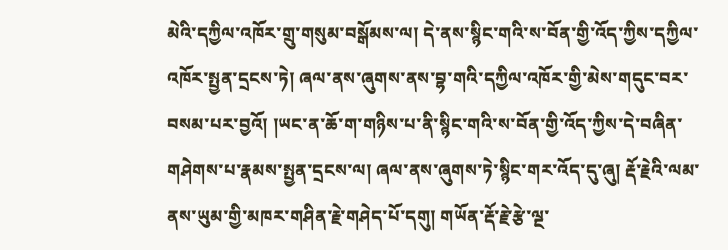མེའི་དཀྱིལ་འཁོར་གྲུ་གསུམ་བསྒོམས་ལ། དེ་ནས་སྙིང་གའི་ས་བོན་གྱི་འོད་ཀྱིས་དཀྱིལ་འཁོར་སྤྱན་དྲངས་ཏེ། ཞལ་ནས་ཞུགས་ནས་བྷ་གའི་དཀྱིལ་འཁོར་གྱི་མེས་གདུང་བར་བསམ་པར་བྱའོ། །ཡང་ན་ཆོ་ག་གཉིས་པ་ནི་སྙིང་གའི་ས་བོན་གྱི་འོད་ཀྱིས་དེ་བཞིན་གཤེགས་པ་རྣམས་སྤྱན་དྲངས་ལ། ཞལ་ནས་ཞུགས་ཏེ་སྙིང་གར་འོད་དུ་ཞུ། རྡོ་རྗེའི་ལམ་ནས་ཡུམ་གྱི་མཁར་གཤིན་རྗེ་གཤེད་པོ་དགུ། གཡོན་རྡོ་རྗེ་རྩེ་ལྔ་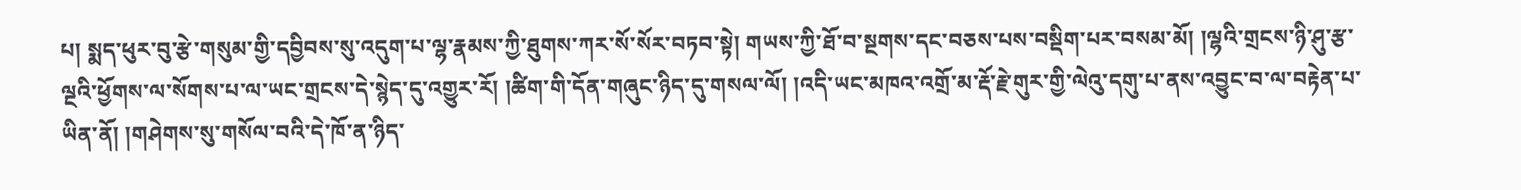པ། སྨད་ཕུར་བུ་རྩེ་གསུམ་གྱི་དབྱིབས་སུ་འདུག་པ་ལྷ་རྣམས་ཀྱི་ཐུགས་ཀར་སོ་སོར་བཏབ་སྟེ། གཡས་ཀྱི་ཐོ་བ་སྔགས་དང་བཅས་པས་བསྡིག་པར་བསམ་མོ། །ལྷའི་གྲངས་ཉི་ཤུ་རྩ་ལྔའི་ཕྱོགས་ལ་སོགས་པ་ལ་ཡང་གྲངས་དེ་སྙེད་དུ་འགྱུར་རོ། །ཚིག་གི་དོན་གཞུང་ཉིད་དུ་གསལ་ལོ། །འདི་ཡང་མཁའ་འགྲོ་མ་རྡོ་རྗེ་གུར་གྱི་ལེའུ་དགུ་པ་ནས་འབྱུང་བ་ལ་བརྟེན་པ་ཡིན་ནོ། །གཤེགས་སུ་གསོལ་བའི་དེ་ཁོ་ན་ཉིད་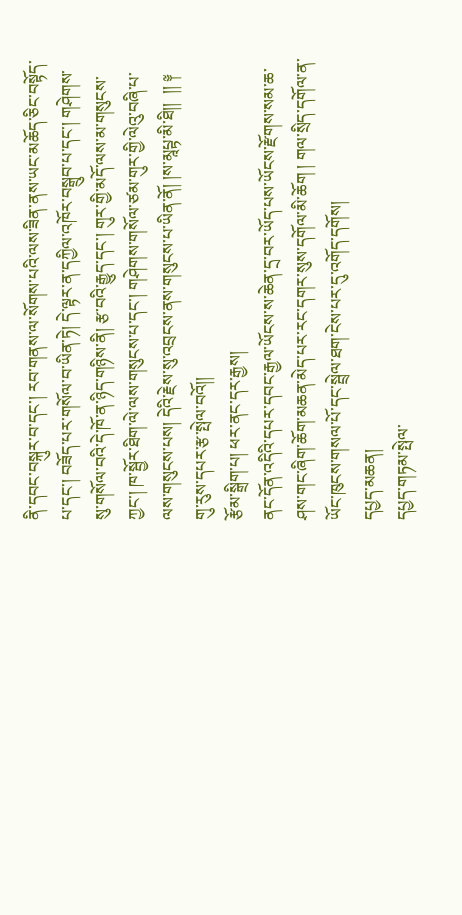ནི་དབང་བསྐུར་བ་དང་། རབ་གནས་ལ་སོགས་པའི་ལས་ཟིན་ནས་ཡང་མཆོད་ཅིང་བསྟོད་པ་དང་། བཟོད་པར་གསོལ་བ་ཡིན་ཏེ། དེ་ལྟར་ན་དཀྱིལ་འཁོར་བསྒྲུབ་པ་དང་། གཤེགས་སུ་གསོལ་བའི་དེ་ཁོ་ན་ཉིད་གཉིས་ནི། རྩ་བའི་རྒྱུད་དང་། གུར་གྱི་མདོ་ལས་མ་གསུངས་ཀྱང་། ཁ་སྦྱོར་ཐིག་ལེ་ལས་གསུངས་པ་དང་། གཤེགས་གསོལ་ཙམ་གུར་གྱི་ལེའུ་བཞི་པ་ལས་གསུངས་པས། དེའི་རྗེས་སུ་འབྲངས་ནས་གསུངས་པ་ཡིན་ནོ། །ས་མཱཔྟ་མི་ཐི།།  །། ༈ གུ་རུས་དཔར་རྩ་སྤེལ་བའོ།།
རྩོམ་སྒྲིག་པ། ཕར་ནང་དར་རྒྱས།
ནང་དོན་འདིའི་དཔར་དབང་རྒྱལ་ཡོངས་ས་ཆེན་དྲ་བར་ཡོད་པས་ཡོངས་རྫོགས་སམ་ཆ་ཤས་གང་ཞིག་ཆོག་མཆན་མེད་པར་རང་དགར་སུས་དགོལ་མི་ཆོག ། གལ་སྲིད་དགོལ་ན་ཡོང་ཁུངས་གསལ་པོ་དང་སྦྲེལ་ཐག་ངེས་པར་དུ་འགོད་དགོས།
དཔྱད་མཆན།
དཔྱད་གཏམ་སྤེལ་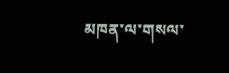མཁན་ལ་གསལ་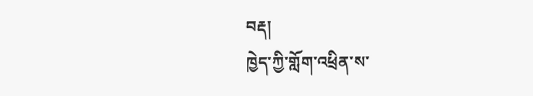བརྡ།
ཁྱེད་ཀྱི་གློག་འཕྲིན་ས་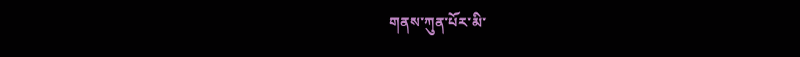གནས་ཀུན་པོར་མི་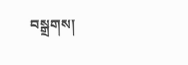བསྒྲགས།